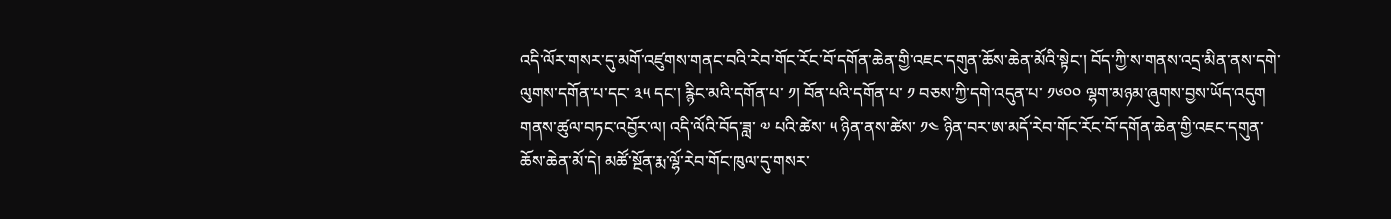འདི་ལོར་གསར་དུ་མགོ་འཛུགས་གནང་བའི་རེབ་གོང་རོང་བོ་དགོན་ཆེན་གྱི་འཇང་དགུན་ཆོས་ཆེན་མོའི་སྟེང་། བོད་ཀྱི་ས་གནས་འདྲ་མིན་ནས་དགེ་ལུགས་དགོན་པ་དང་ ༣༥ དང་། རྙིང་མའི་དགོན་པ་ ༡། བོན་པའི་དགོན་པ་ ༡ བཅས་ཀྱི་དགེ་འདུན་པ་ ༡༦༠༠ ལྷག་མཉམ་ཞུགས་བྱས་ཡོད་འདུག
གནས་ཚུལ་བཏང་འབྱོར་ལ། འདི་ལོའི་བོད་ཟླ་ ༧ པའི་ཚེས་ ༥ ཉིན་ནས་ཚེས་ ༡༤ ཉིན་བར་ཨ་མདོ་རེབ་གོང་རོང་བོ་དགོན་ཆེན་གྱི་འཇང་དགུན་ཆོས་ཆེན་མོ་དེ། མཚོ་སྔོན་རྨ་ལྷོ་རེབ་གོང་ཁུལ་དུ་གསར་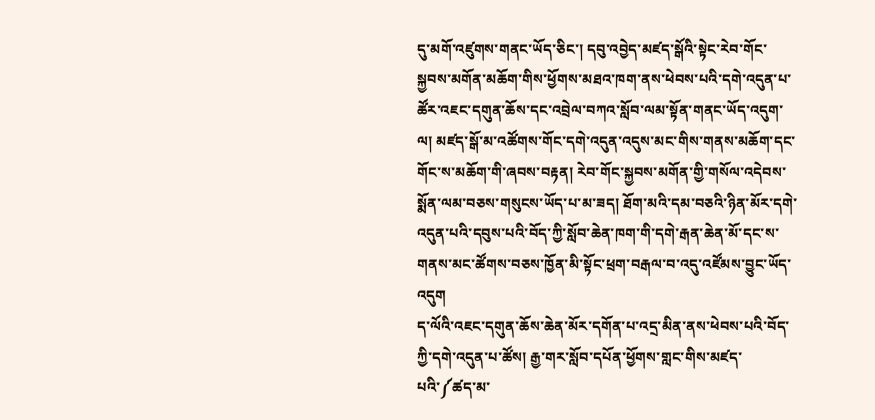དུ་མགོ་འཛུགས་གནང་ཡོད་ཅིང་། དབུ་འབྱེད་མཛད་སྒོའི་སྟེང་རེབ་གོང་སྐྱབས་མགོན་མཆོག་གིས་ཕྱོགས་མཐའ་ཁག་ནས་ཕེབས་པའི་དགེ་འདུན་པ་ཚོར་འཇང་དགུན་ཆོས་དང་འབྲེལ་བཀའ་སློབ་ལམ་སྟོན་གནང་ཡོད་འདུག་ལ། མཛད་སྒོ་མ་འཚོགས་གོང་དགེ་འདུན་འདུས་མང་གིས་གནས་མཆོག་དང་གོང་ས་མཆོག་གི་ཞབས་བརྟན། རེབ་གོང་སྐྱབས་མགོན་གྱི་གསོལ་འདེབས་སྨོན་ལམ་བཅས་གསུངས་ཡོད་པ་མ་ཟད། ཐོག་མའི་དམ་བཅའི་ཉིན་མོར་དགེ་འདུན་པའི་དབུས་པའི་བོད་ཀྱི་སློབ་ཆེན་ཁག་གི་དགེ་རྒན་ཆེན་མོ་དང་ས་གནས་མང་ཚོགས་བཅས་ཁྱོན་མི་སྟོང་ཕྲག་བརྒལ་བ་འདུ་འཛོམས་བྱུང་ཡོད་འདུག
ད་ལོའི་འཇང་དགུན་ཆོས་ཆེན་མོར་དགོན་པ་འདྲ་མིན་ནས་ཕེབས་པའི་བོད་ཀྱི་དགེ་འདུན་པ་ཚོས། རྒྱ་གར་སློབ་དཔོན་ཕྱོགས་གླང་གིས་མཛད་པའི་༼ཚད་མ་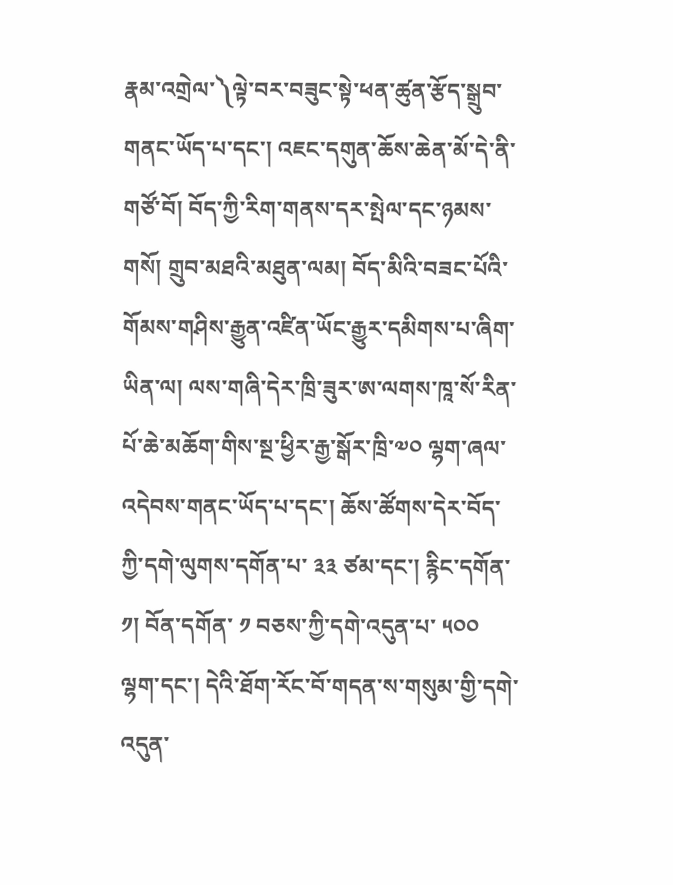རྣམ་འགྲེལ་༽ལྟེ་བར་བཟུང་སྟེ་ཕན་ཚུན་རྩོད་སྒྲུབ་གནང་ཡོད་པ་དང་། འཇང་དགུན་ཆོས་ཆེན་མོ་དེ་ནི་གཙོ་བོ། བོད་ཀྱི་རིག་གནས་དར་སྤེལ་དང་ཉམས་གསོ། གྲུབ་མཐའི་མཐུན་ལམ། བོད་མིའི་བཟང་པོའི་གོམས་གཤིས་རྒྱུན་འཛིན་ཡོང་རྒྱུར་དམིགས་པ་ཞིག་ཡིན་ལ། ལས་གཞི་དེར་ཁྲི་ཟུར་ཨ་ལགས་ཁཱ་སོ་རིན་པོ་ཆེ་མཆོག་གིས་སྔ་ཕྱིར་རྒྱ་སྒོར་ཁྲི་༧༠ ལྷག་ཞལ་འདེབས་གནང་ཡོད་པ་དང་། ཆོས་ཚོགས་དེར་བོད་ཀྱི་དགེ་ལུགས་དགོན་པ་ ༣༣ ཙམ་དང་། རྙིང་དགོན་ ༡། བོན་དགོན་ ༡ བཅས་ཀྱི་དགེ་འདུན་པ་ ༥༠༠ ལྷག་དང་། དེའི་ཐོག་རོང་བོ་གདན་ས་གསུམ་གྱི་དགེ་འདུན་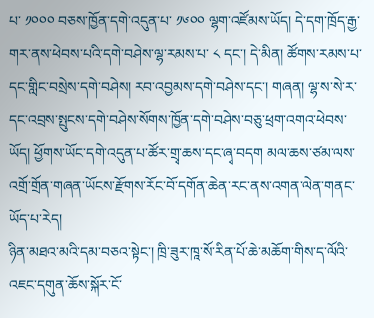པ་ ༡༠༠༠ བཅས་ཁྱོན་དགེ་འདུན་པ་ ༡༦༠༠ ལྷག་འཛོམས་ཡོད། དེ་དག་ཁྲོད་རྒྱ་གར་ནས་ཕེབས་པའི་དགེ་བཤེས་ལྷ་རམས་པ་ ༨ དང་། དེ་མིན། ཚོགས་རམས་པ་དང་གླིང་བསྲེས་དགེ་བཤེས། རབ་འབྱམས་དགེ་བཤེས་དང་། གཞན། ལྷ་ས་སེ་ར་དང་འབྲས་སྤུངས་དགེ་བཤེས་སོགས་ཁྱོན་དགེ་བཤེས་བཅུ་ཕྲག་འགའ་ཕེབས་ཡོད། ཕྱོགས་ཡོང་དགེ་འདུན་པ་ཚོར་གྲྭ་ཆས་དང་ཞྭ་བདག མལ་ཆས་ཙམ་ལས་འགྲོ་གྲོན་གཞན་ཡོངས་རྫོགས་རོང་བོ་དགོན་ཆེན་རང་ནས་འགན་ལེན་གནང་ཡོད་པ་རེད།
ཉིན་མཐའ་མའི་དམ་བཅའ་སྟེང་། ཁྲི་ཟུར་ཁཱ་སོ་རིན་པོ་ཆེ་མཆོག་གིས་ད་ལོའི་འཇང་དགུན་ཆོས་སྐོར་ངོ་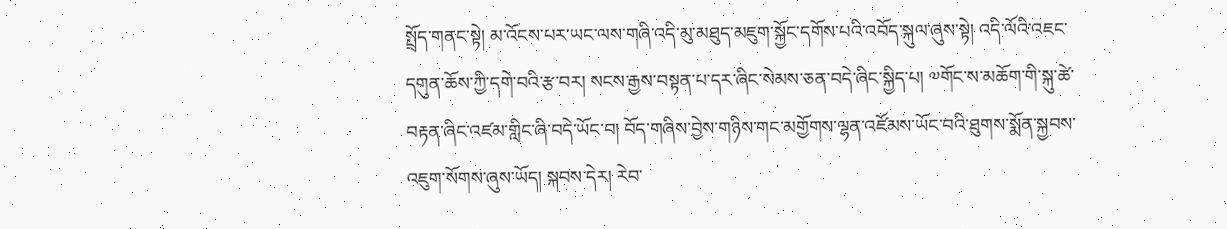སྤྲོད་གནང་སྟེ། མ་འོངས་པར་ཡང་ལས་གཞི་འདི་མུ་མཐུད་མཇུག་སྐྱོང་དགོས་པའི་འབོད་སྐུལ་ཞུས་སྟེ། འདི་ལོའི་འཇང་དགུན་ཆོས་ཀྱི་དགེ་བའི་རྩ་བར། སངས་རྒྱས་བསྟན་པ་དར་ཞིང་སེམས་ཅན་བདེ་ཞིང་སྐྱིད་པ། ༧གོང་ས་མཆོག་གི་སྐུ་ཚེ་བརྟན་ཞིང་འཛམ་གླིང་ཞི་བདེ་ཡོང་བ། བོད་གཞིས་བྱེས་གཉིས་གང་མགྱོགས་ལྷན་འཛོམས་ཡོང་བའི་ཐུགས་སྨོན་སྐྱབས་འཇུག་སོགས་ཞུས་ཡོད། སྐབས་དེར། རེབ་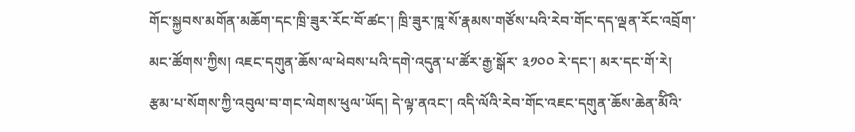གོང་སྐྱབས་མགོན་མཆོག་དང་ཁྲི་ཟུར་རོང་བོ་ཚང་། ཁྲི་ཟུར་ཁཱ་སོ་རྣམས་གཙོས་པའི་རེབ་གོང་དད་ལྡན་རོང་འབྲོག་མང་ཚོགས་ཀྱིས། འཇང་དགུན་ཆོས་ལ་ཕེབས་པའི་དགེ་འདུན་པ་ཚོར་རྒྱ་སྒོར་ ༣༡༠༠ རེ་དང་། མར་དང་གོ་རེ། རྩམ་པ་སོགས་ཀྱི་འབུལ་བ་གང་ལེགས་ཕུལ་ཡོད། དེ་ལྟ་ནའང་། འདི་ལོའི་རེབ་གོང་འཇང་དགུན་ཆོས་ཆེན་མོིའི་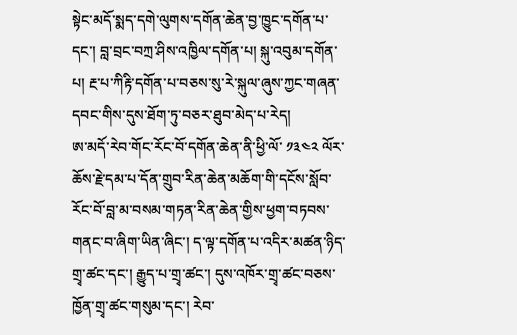སྟེང་མདོ་སྨད་དགེ་ལུགས་དགོན་ཆེན་བྱ་ཁྱུང་དགོན་པ་དང་། བླ་བྲང་བཀྲ་ཤིས་འཁྱིལ་དགོན་པ། སྐུ་འབུམ་དགོན་པ། རྔ་པ་ཀིརྟི་དགོན་པ་བཅས་སུ་རེ་སྐུལ་ཞུས་ཀྱང་གཞན་དབང་གིས་དུས་ཐོག་ཏུ་བཅར་ཐུབ་མེད་པ་རེད།
ཨ་མདོ་རེབ་གོང་རོང་བོ་དགོན་ཆེན་ནི་ཕྱི་ལོ་ ༡༣༤༢ ལོར་ཆོས་རྗེ་དམ་པ་དོན་གྲུབ་རིན་ཆེན་མཆོག་གི་དངོས་སློབ་རོང་བོ་བླ་མ་བསམ་གཏན་རིན་ཆེན་གྱིས་ཕྱག་བཏབས་གནང་བ་ཞིག་ཡིན་ཞིང་། ད་ལྟ་དགོན་པ་འདིར་མཚན་ཉིད་གྲྭ་ཚང་དང་། རྒྱུད་པ་གྲྭ་ཚང་། དུས་འཁོར་གྲྭ་ཚང་བཅས་ཁྱོན་གྲྭ་ཚང་གསུམ་དང་། རེབ་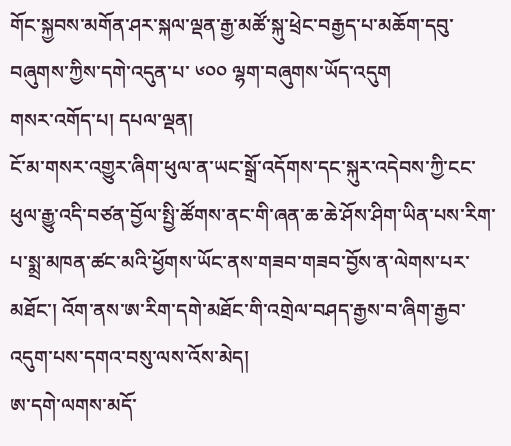གོང་སྐྱབས་མགོན་ཤར་སྐལ་ལྡན་རྒྱ་མཚོ་སྐུ་ཕྲེང་བརྒྱད་པ་མཆོག་དབུ་བཞུགས་ཀྱིས་དགེ་འདུན་པ་ ༦༠༠ ལྷག་བཞུགས་ཡོད་འདུག
གསར་འགོད་པ། དཔལ་ལྡན།
ངོ་མ་གསར་འགྱུར་ཞིག་ཕུལ་ན་ཡང་སྒྲོ་འདོགས་དང་སྐུར་འདེབས་ཀྱི་ངང་ཕུལ་རྒྱུ་འདི་བཙན་བྱོལ་སྤྱི་ཚོགས་ནང་གི་ཞན་ཆ་ཆེ་ཤོས་ཤིག་ཡིན་པས་རིག་པ་སྨྲ་མཁན་ཚང་མའི་ཕྱོགས་ཡོང་ནས་གཟབ་གཟབ་བྱོས་ན་ལེགས་པར་མཐོང་། འོག་ནས་ཨ་རིག་དགེ་མཐོང་གི་འགྲེལ་བཤད་རྒྱས་བ་ཞིག་རྒྱབ་འདུག་པས་དགའ་བསུ་ལས་འོས་མེད།
ཨ་དགེ་ལགས་མདོ་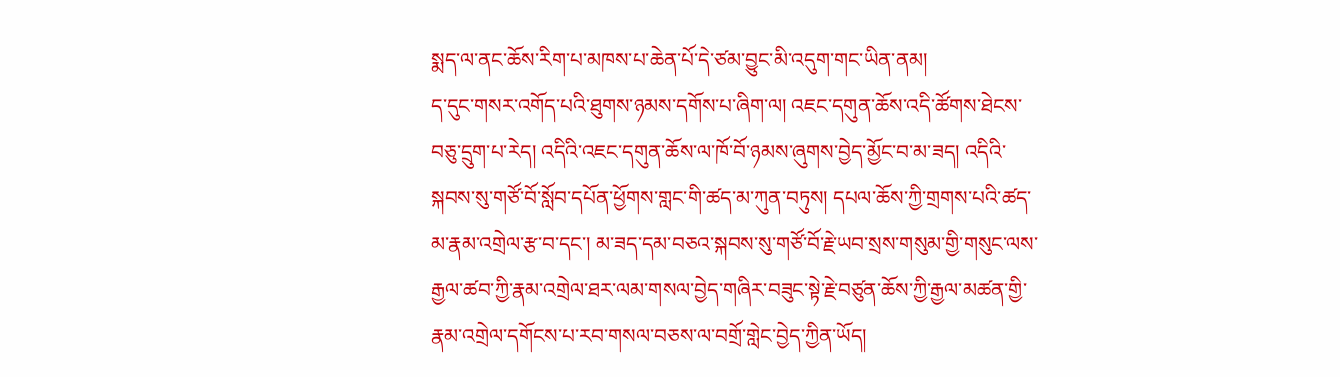སྨད་ལ་ནང་ཆོས་རིག་པ་མཁས་པ་ཆེན་པོ་དེ་ཙམ་བྱུང་མི་འདུག་གང་ཡིན་ནམ།
ད་དུང་གསར་འགོད་པའི་ཐུགས་ཉམས་དགོས་པ་ཞིག་ལ། འཇང་དགུན་ཆོས་འདི་ཚོགས་ཐེངས་བཅུ་དྲུག་པ་རེད། འདིའི་འཇང་དགུན་ཆོས་ལ་ཁོ་བོ་ཉམས་ཞུགས་བྱེད་མྱོང་བ་མ་ཟད། འདིའི་སྐབས་སུ་གཙོ་བོ་སློབ་དཔོན་ཕྱོགས་གླང་གི་ཚད་མ་ཀུན་བཏུས། དཔལ་ཆོས་ཀྱི་གྲགས་པའི་ཚད་མ་རྣམ་འགྲེལ་རྩ་བ་དང་། མ་ཟད་དམ་བཅའ་སྐབས་སུ་གཙོ་བོ་རྗེ་ཡབ་སྲས་གསུམ་གྱི་གསུང་ལས་རྒྱལ་ཚབ་ཀྱི་རྣམ་འགྲེལ་ཐར་ལམ་གསལ་བྱེད་གཞིར་བཟུང་སྟེ་རྗེ་བཙུན་ཆོས་ཀྱི་རྒྱལ་མཚན་གྱི་རྣམ་འགྲེལ་དགོངས་པ་རབ་གསལ་བཅས་ལ་བགྲོ་གླེང་བྱེད་ཀྱིན་ཡོད།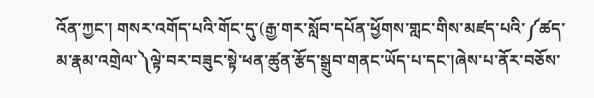འོན་ཀྱང་། གསར་འགོད་པའི་གོང་དུ་(རྒྱ་གར་སློབ་དཔོན་ཕྱོགས་གླང་གིས་མཛད་པའི་༼ཚད་མ་རྣམ་འགྲེལ་༽ལྟེ་བར་བཟུང་སྟེ་ཕན་ཚུན་རྩོད་སྒྲུབ་གནང་ཡོད་པ་དང་།ཞེས་པ་ནོར་བཅོས་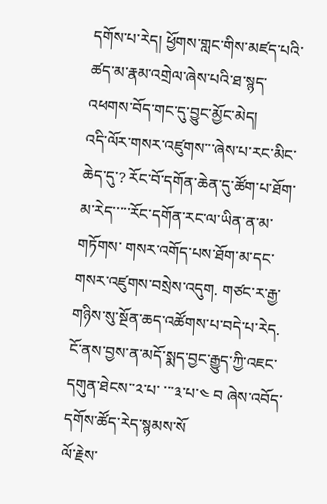དགོས་པ་རེད། ཕྱོགས་གླང་གིས་མཛད་པའི་ཚད་མ་རྣམ་འགྲེལ་ཞེས་པའི་ཐ་སྙད་འཕགས་བོད་གང་དུ་བྱུང་མྱོང་མེད།
འདི་ལོར་གསར་འཛུགས་་་ཞེས་པ་རང་མིང་ཆེད་དུ་? རོང་བོ་དགོན་ཆེན་དུ་ཚོག་པ་ཐོག་མ་རེད་་་་་རོང་དགོན་རང་ལ་ཡིན་ན་མ་གཏོགས་ གསར་འགོད་པས་ཐོག་མ་དང་གསར་འཛུགས་བསྲེས་འདུག. གཙང་ར་རྒྱ་གཉིས་སུ་སྔོན་ཆད་འཚོགས་པ་བདེ་པ་རེད. ངོ་ནས་བྱས་ན་མདོ་སྨད་བྱང་རྒྱུད་ཀྱི་འཇང་དགུན་ཐེངས་་༢་པ་ ་་་༣་པ་༤ བ ཞེས་འབོད་དགོས་ཚོད་རེད་སྙམས་སོ
ལོ་རྗེས་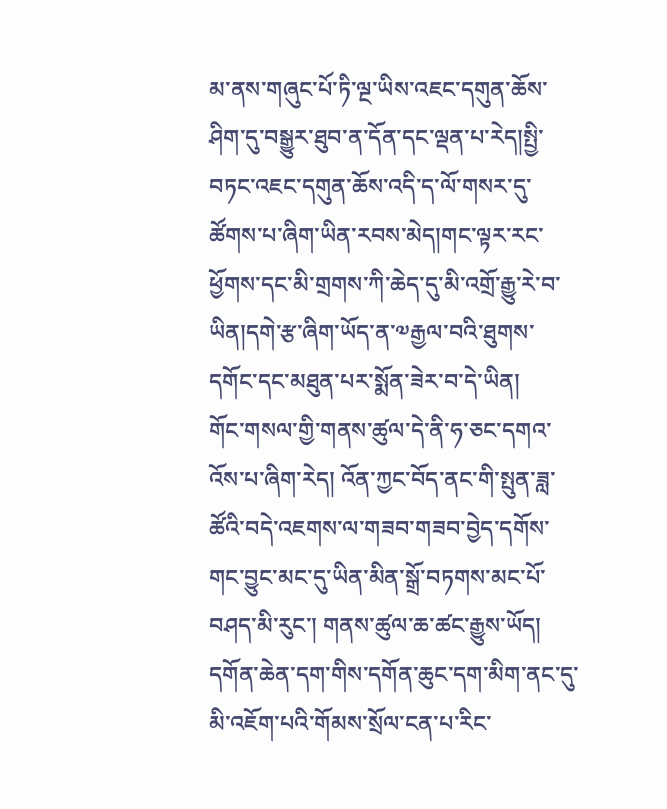མ་ནས་གཞུང་པོ་ཏི་ལྔ་ཡིས་འཇང་དགུན་ཆོས་ཤིག་དུ་བསྒྱུར་ཐུབ་ན་དོན་དང་ལྡན་པ་རེད།སྤྱི་བཏང་འཇང་དགུན་ཆོས་འདི་ད་ལོ་གསར་དུ་ཚོགས་པ་ཞིག་ཡིན་རབས་མེད།གང་ལྟར་རང་ཕྱོགས་དང་མི་གྲགས་ཀི་ཆེད་དུ་མི་འགྲོ་རྒྱུ་རེ་བ་ཡིན།དགེ་རྩ་ཞིག་ཡོད་ན་༧རྒྱལ་བའི་ཐུགས་དགོང་དང་མཐུན་པར་སྨོན་ཟེར་བ་དེ་ཡིན།
གོང་གསལ་གྱི་གནས་ཚུལ་དེ་ནི་ཧ་ཅང་དགའ་འོས་པ་ཞིག་རེད། འོན་ཀྱང་བོད་ནང་གི་སྤུན་ཟླ་ཚོའི་བདེ་འཇགས་ལ་གཟབ་གཟབ་བྱེད་དགོས་གང་བྱུང་མང་དུ་ཡིན་མིན་སྒྲོ་བཏགས་མང་པོ་བཤད་མི་རུང་། གནས་ཚུལ་ཆ་ཚང་རྒྱུས་ཡོད།
དགོན་ཆེན་དག་གིས་དགོན་ཆུང་དག་མིག་ནང་དུ་མི་འཇོག་པའི་གོམས་སྲོལ་ངན་པ་རིང་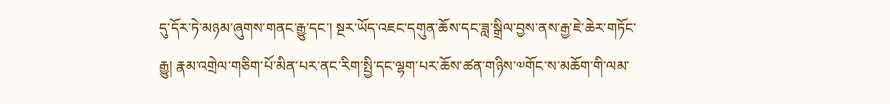དུ་དོར་ཏེ་མཉམ་ཞུགས་གནང་རྒྱུ་དང་། སྔར་ཡོད་འཇང་དགུན་ཆོས་དང་ཟླ་སྒྲིལ་བྱས་ནས་རྒྱ་ཇེ་ཆེར་གཏོང་རྒྱུ། རྣམ་འགྲེལ་གཅིག་པོ་མིན་པར་ནང་རིག་སྤྱི་དང་ལྷག་པར་ཆོས་ཚན་གཉིས་༧གོང་ས་མཆོག་གི་ལམ་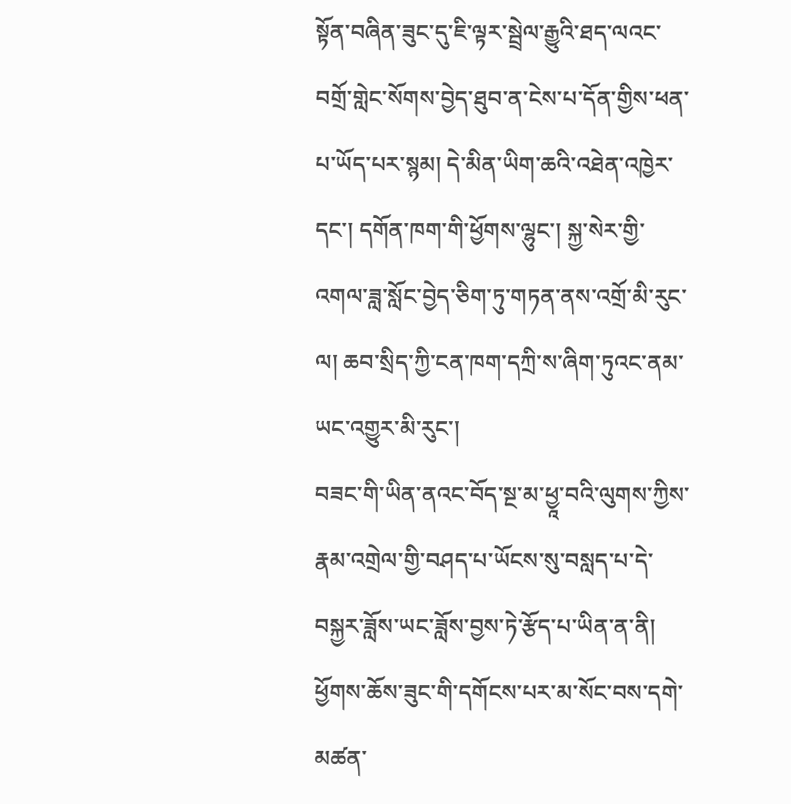སྟོན་བཞིན་ཟུང་དུ་ཇི་ལྟར་སྦྲེལ་རྒྱུའི་ཐད་ལའང་བགྲོ་གླེང་སོགས་བྱེད་ཐུབ་ན་ངེས་པ་དོན་གྱིས་ཕན་པ་ཡོད་པར་སྙམ། དེ་མིན་ཡིག་ཆའི་འཐེན་འཁྱེར་དང་། དགོན་ཁག་གི་ཕྱོགས་ལྷུང་། སྐྱ་སེར་གྱི་འགལ་ཟླ་སློང་བྱེད་ཅིག་ཏུ་གཏན་ནས་འགྲོ་མི་རུང་ལ། ཆབ་སྲིད་ཀྱི་ངན་ཁག་དཀྲི་ས་ཞིག་ཏུའང་ནམ་ཡང་འགྱུར་མི་རུང་།
བཟང་གི་ཡིན་ནའང་བོད་སྔ་མ་ཕྱཱ་བའི་ལུགས་ཀྱིས་རྣམ་འགྲེལ་གྱི་བཤད་པ་ཡོངས་སུ་བསླད་པ་དེ་བསྐྱར་ཟློས་ཡང་ཟློས་བྱས་ཏེ་རྩོད་པ་ཡིན་ན་ནི། ཕྱོགས་ཆོས་ཟུང་གི་དགོངས་པར་མ་སོང་བས་དགེ་མཚན་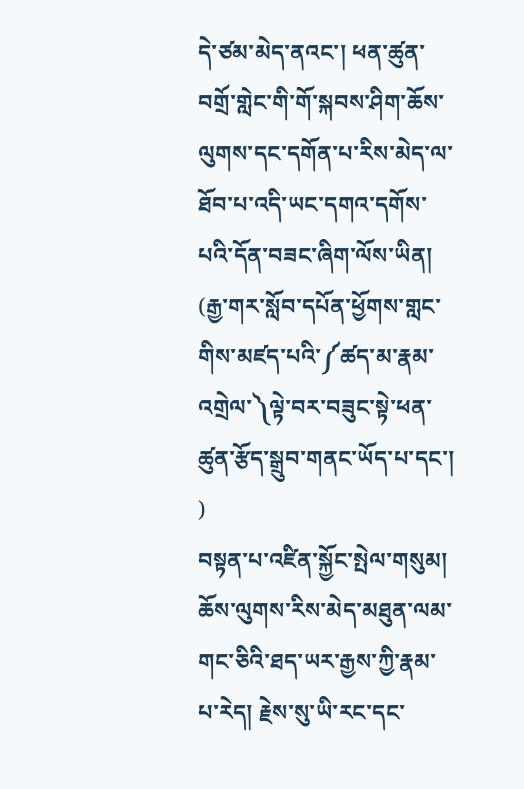དེ་ཙམ་མེད་ནའང་། ཕན་ཚུན་བགྲོ་གླེང་གི་གོ་སྐབས་ཤིག་ཆོས་ལུགས་དང་དགོན་པ་རིས་མེད་ལ་ཐོབ་པ་འདི་ཡང་དགའ་དགོས་པའི་དོན་བཟང་ཞིག་ལོས་ཡིན།
(རྒྱ་གར་སློབ་དཔོན་ཕྱོགས་གླང་གིས་མཛད་པའི་༼ཚད་མ་རྣམ་འགྲེལ་༽ལྟེ་བར་བཟུང་སྟེ་ཕན་ཚུན་རྩོད་སྒྲུབ་གནང་ཡོད་པ་དང་། )
བསྟན་པ་འཛིན་སྐྱོང་སྤེལ་གསུམ། ཆོས་ལུགས་རིས་མེད་མཐུན་ལམ་གང་ཅིའི་ཐད་ཡར་རྒྱས་ཀྱི་རྣམ་པ་རེད། རྗེས་སུ་ཡི་རང་དང་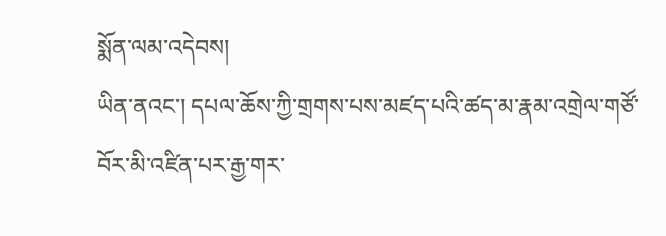སྨོན་ལམ་འདེབས།
ཡིན་ནའང་། དཔལ་ཆོས་ཀྱི་གྲགས་པས་མཛད་པའི་ཚད་མ་རྣམ་འགྲེལ་གཙོ་བོར་མི་འཛིན་པར་རྒྱ་གར་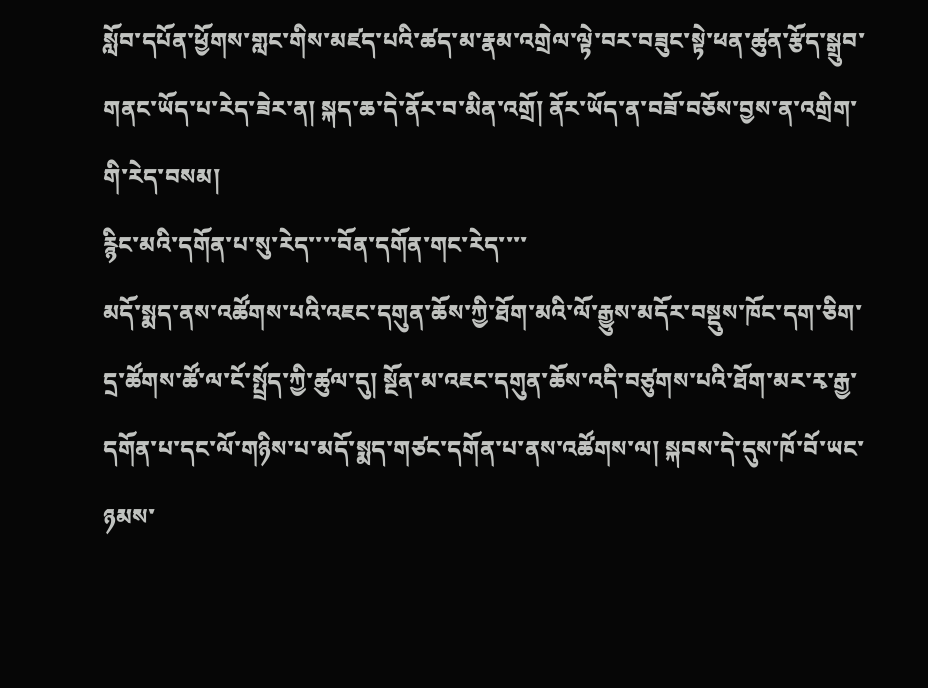སློབ་དཔོན་ཕྱོགས་གླང་གིས་མཛད་པའི་ཚད་མ་རྣམ་འགྲེལ་ལྟེ་བར་བཟུང་སྟེ་ཕན་ཚུན་རྩོད་སྒྲུབ་གནང་ཡོད་པ་རེད་ཟེར་ན། སྐད་ཆ་དེ་ནོར་བ་མིན་འགྲོ། ནོར་ཡོད་ན་བཟོ་བཅོས་བྱས་ན་འགྲིག་གི་རེད་བསམ།
རྙིང་མའི་དགོན་པ་སུ་རེད་་་་བོན་དགོན་གང་རེད་་་་
མདོ་སྨད་ནས་འཚོགས་པའི་འཇང་དགུན་ཆོས་ཀྱི་ཐོག་མའི་ལོ་རྒྱུས་མདོར་བསྡུས་ཁོང་དག་ཅིག་དྲ་ཚོགས་ཚོ་ལ་ངོ་སྤྲོད་ཀྱི་ཚུལ་དུ། སྔོན་མ་འཇང་དགུན་ཆོས་འདི་བཙུགས་པའི་ཐོག་མར་རྭ་རྒྱ་དགོན་པ་དང་ལོ་གཉིས་པ་མདོ་སྨད་གཙང་དགོན་པ་ནས་འཚོགས་ལ། སྐབས་དེ་དུས་ཁོ་བོ་ཡང་ཉམས་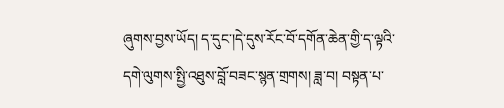ཞུགས་བྱས་ཡོད། ད་དུང་།དེ་དུས་རོང་བོ་དགོན་ཆེན་གྱི་ད་ལྟའི་དགེ་ལུགས་སྤྱི་འཐུས་བློ་བཟང་སྙན་གྲགས། ཟླ་བ། བསྟན་པ་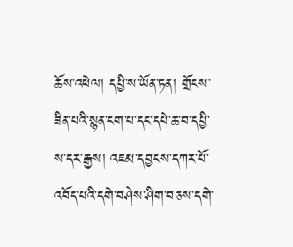ཆོས་འཕེལ། དཔྱི་ས་ཡོན་ཏན། གྲོངས་ཟིན་པའི་སྙན་ངག་པ་དང་དཔེ་ཆ་བ་དཔྱི་ས་དར་རྒྱས། འཇམ་དབྱངས་དཀར་པོ་འབོད་པའི་དགེ་བཤེས་ཤིག་བཅས་དགེ་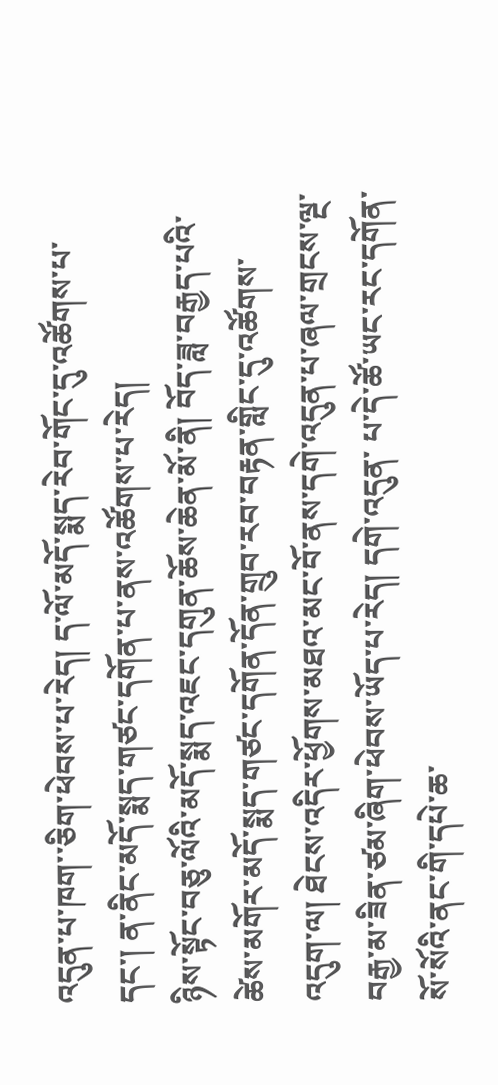འདུན་པ་ཁག་་ཅིག་ཕེབས་པ་རེད། ད་ལོ་མདོ་སྨད་རེབ་གོང་དུ་འཚོགས་པ་དང་། ན་ནིང་མདོ་སྨད་གཙང་དགོན་པ་ནས་འཚོགས་པ་རེད།
ཉིས་སྟོང་བཅུ་ལོའི་མདོ་སྨད་འཇང་དགུན་ཆོས་ཆེན་མོ་ནི། བོད་ཟླ་བརྒྱད་པའི་ཚེས་མགོར་མདོ་སྨད་གཙང་དགོན་དོན་གྲུབ་རབ་བརྟན་གླིང་དུ་འཚོགས་འདུག་ལ། ཐེངས་འདིར་ཕྱོགས་མཐའ་མང་བོ་ནས་དགེ་འདུན་པ་ཞལ་གྲངས་ལྔ་བརྒྱ་མ་ཟིན་ཙམ་ཞིག་ཕེབས་ཡོད་པ་རེད། དགེ་འདུན་ པ་དེ་ཚོ་ཡང་རང་དགོན་སོ་སོའི་ནང་གི་དཔེ་ཆ་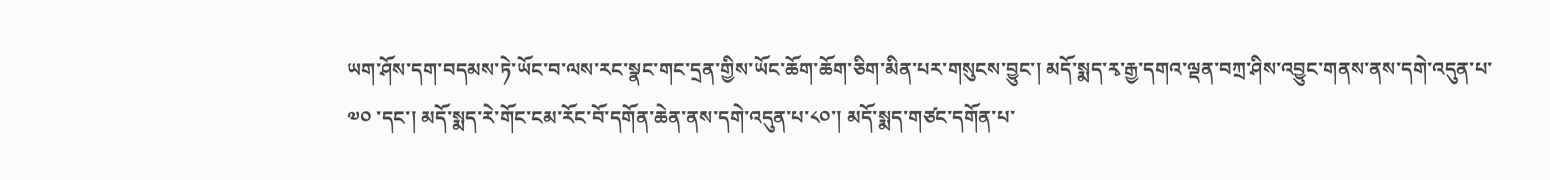ཡག་ཤོས་དག་བདམས་ཏེ་ཡོང་བ་ལས་རང་སྣང་གང་དྲན་གྱིས་ཡོང་ཆོག་ཆོག་ཅིག་མིན་པར་གསུངས་བྱུང་། མདོ་སྨད་རྭ་རྒྱ་དགའ་ལྡན་བཀྲ་ཤིས་འབྱུང་གནས་ནས་དགེ་འདུན་པ་༧༠ ་དང་། མདོ་སྨད་རེ་གོང་ངམ་རོང་བོ་དགོན་ཆེན་ནས་དགེ་འདུན་པ་༨༠་། མདོ་སྨད་གཙང་དགོན་པ་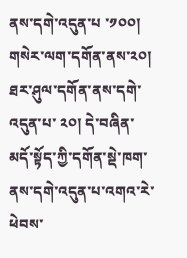ནས་དགེ་འདུན་པ ་༡༠༠། གསེར་ལག་དགོན་ནས་༢༠། ཐར་ཤུལ་དགོན་ནས་དགེ་འདུན་པ་ ༢༠། དེ་བཞིན་མདོ་སྟོད་ཀྱི་དགོན་སྡེ་ཁག་ནས་དགེ་འདུན་པ་འགའ་རེ་ཕེབས་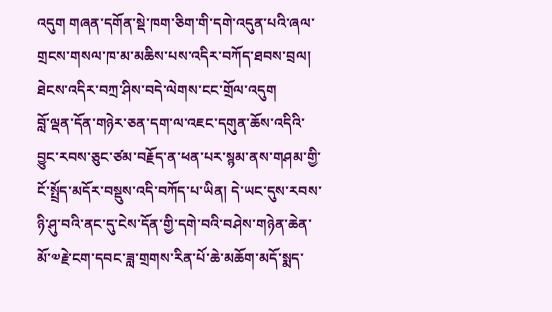འདུག གཞན་དགོན་སྡེ་ཁག་ཅིག་གི་དགེ་འདུན་པའི་ཞལ་གྲངས་གསལ་ཁ་མ་མཆིས་པས་འདིར་བཀོད་ཐབས་བྲལ། ཐེངས་འདིར་བཀྲ་ཤིས་བདེ་ལེགས་ངང་གྲོལ་འདུག
བློ་ལྡན་དོན་གཉེར་ཅན་དག་ལ་འཇང་དགུན་ཆོས་འདིའི་བྱུང་རབས་ཅུང་ཙམ་བརྗོད་ན་ཕན་པར་སྙམ་ནས་གཤམ་གྱི་ངོ་སྤྲོད་མདོར་བསྡུས་འདི་བཀོད་པ་ཡིན། དེ་ཡང་དུས་རབས་ཉི་ཤུ་བའི་ནང་དུ་ངེས་དོན་གྱི་དགེ་བའི་བཤེས་གཉེན་ཆེན་མོ་༧རྗེ་ངག་དབང་ཟླ་གྲགས་རིན་པོ་ཆེ་མཆོག་མདོ་སྨད་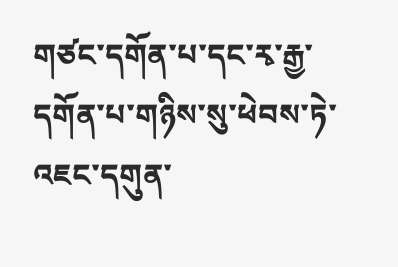གཙང་དགོན་པ་དང་རྭ་རྒྱ་དགོན་པ་གཉིས་སུ་ཕེབས་ཏེ་འཇང་དགུན་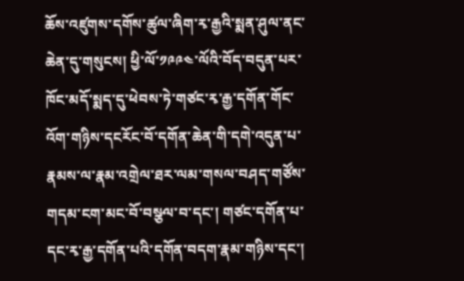ཆོས་འཛུགས་དགོས་ཚུལ་ཞིག་རྭ་རྒྱའི་སྨན་ཤུལ་ནང་ཆེན་དུ་གསུངས། ཕྱི་ལོ་༡༩༩༤་ལོའི་བོད་བདུན་པར་ཁོང་མདོ་སྨད་དུ་ཕེབས་ཏེ་གཙང་རྭ་རྒྱ་དགོན་གོང་འོག་གཉིས་དངརོང་བོ་དགོན་ཆེན་གི་དགེ་འདུན་པ་རྣམས་ལ་རྣམ་འགྲེལ་ཐར་ལམ་གསལ་བཤད་གཙོས་གདམ་ངག་མང་བོ་བསྩལ་བ་དང་། གཙང་དགོན་པ་དང་རྭ་རྒྱ་དགོན་པའི་དགོན་བདག་རྣམ་གཉིས་དང་།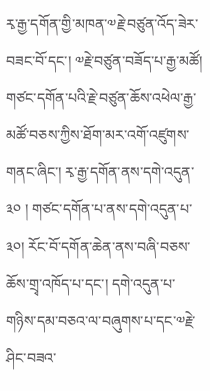རྭ་རྒྱ་དགོན་གྱི་མཁན་༧རྗེ་བཙུན་འོད་ཟེར་བཟང་བོ་དང་། ༧རྗེ་བཙུན་བཟོད་པ་རྒྱ་མཚོ། གཙང་དགོན་པའི་རྗེ་བཙུན་ཆོས་འཕེལ་རྒྱ་མཚོ་བཅས་ཀྱིས་ཐོག་མར་འགོ་འཛུགས་གནང་ཞིང་། རྭ་རྒྱ་དགོན་ནས་དགེ་འདུན་༣༠ ། གཙང་དགོན་པ་ནས་དགེ་འདུན་པ་༣༠། རོང་བོ་དགོན་ཆེན་ནས་བཞི་བཅས་ཆོས་གྲྭ་འཁོད་པ་དང་། དགེ་འདུན་པ་གཉིས་དམ་བཅའ་ལ་བཞུགས་པ་དང་༧རྗེ་ཤིང་བཟའ་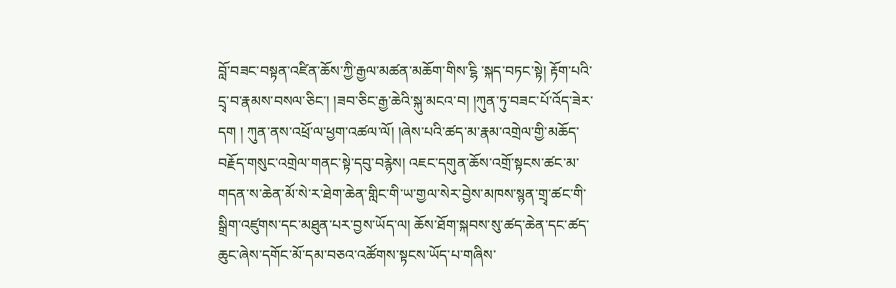བློ་བཟང་བསྟན་འཛིན་ཆོས་ཀྱི་རྒྱལ་མཚན་མཆོག་གིས་ངྷི ་སྐད་བཏང་སྟེ། རྟོག་པའི་དྲྭ་བ་རྣམས་བསལ་ཅིང་། །ཟབ་ཅིང་རྒྱ་ཆེའི་སྐུ་མངའ་བ། །ཀུན་ཏུ་བཟང་པོ་འོད་ཟེར་དག ། ཀུན་ནས་འཕྲོ་ལ་ཕྱག་འཚལ་ལོ། །ཞེས་པའི་ཚད་མ་རྣམ་འགྲེལ་གྱི་མཆོད་བརྗོད་གསུང་འགྲེལ་གནང་སྟེ་དབུ་བརྙེས། འཇང་དགུན་ཆོས་འགྲོ་སྟངས་ཚང་མ་གདན་ས་ཆེན་མོ་སེ་ར་ཐེག་ཆེན་གླིང་གི་ཡ་གྱལ་སེར་བྱེས་མཁས་སྙན་གྲྭ་ཚང་གི་སྒྲིག་འཛུགས་དང་མཐུན་པར་བྱས་ཡོད་ལ། ཆོས་ཐོག་སྐབས་སུ་ཚད་ཆེན་དང་ཚད་ཆུང་ཞེས་དགོང་མོ་དམ་བཅའ་འཚོགས་སྟངས་ཡོད་པ་གཞིས་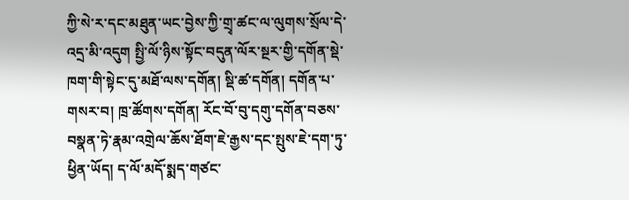ཀྱི་སེ་ར་དང་མཐུན་ཡང་བྱེས་ཀྱི་གྲྭ་ཚང་ལ་ལུགས་སྲོལ་དེ་འདྲ་མི་འདུག སྤྱི་ལོ་ཉིས་སྟོང་བདུན་ལོར་སྔར་གྱི་དགོན་སྡེ་ཁག་གི་སྟེང་དུ་མཐོ་ལས་དགོན། སྡི་ཚ་དགོན། དགོན་པ་གསར་བ། ཁྲ་ཚོགས་དགོན། རོང་བོ་བུ་དགུ་དགོན་བཅས་བསྣན་ཏེ་རྣམ་འགྲེལ་ཆོས་ཐོག་ཇེ་རྒྱས་དང་སྤུས་ཇེ་དག་ཏུ་ཕྱིན་ཡོད། ད་ལོ་མདོ་སྨད་གཙང་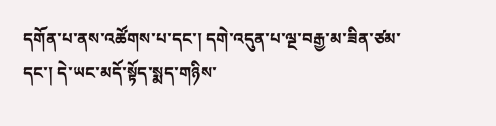དགོན་པ་ནས་འཚོགས་པ་དང་། དགེ་འདུན་པ་ལྔ་བརྒྱ་མ་ཟིན་ཙམ་དང་། དེ་ཡང་མདོ་སྟོད་སྨད་གཉིས་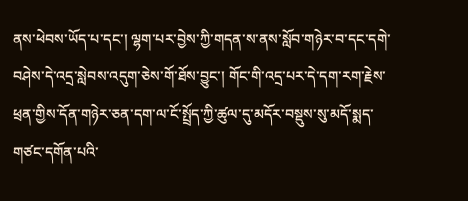ནས་ཕེབས་ཡོད་པ་དང་། ལྷག་པར་བྱེས་ཀྱི་གདན་ས་ནས་སློབ་གཉེར་བ་དང་དགེ་བཤེས་དེ་འདྲ་སླེབས་འདུག་ཅེས་གོ་ཐོས་བྱུང་། གོང་གི་འདྲ་པར་དེ་དག་རག་རྗེས་ཕྲན་གྱིས་དོན་གཉེར་ཅན་དག་ལ་ངོ་སྤྲོད་ཀྱི་ཚུལ་དུ་མདོར་བསྡུས་སུ་མདོ་སྨད་གཙང་དགོན་པའི་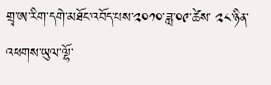གྲྭ་ཨ་རིག་དགེ་མཐོང་འབོད་པས་༢༠༡༠་ཟླ་༠༩་ཚེས་ ༢༨་ཉིན་འཕགས་ཡུལ་ལྷོ་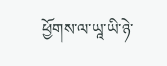ཕྱོགས་ལ་ཡཱ་ཡི་ཉེ་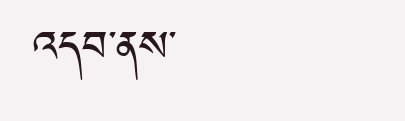འདབ་ནས་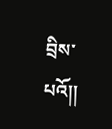བྲིས་པའོ།།